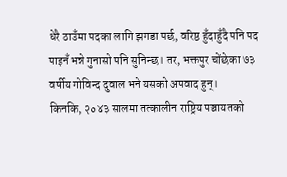धेरै ठाउँमा पदका लागि झगडा पर्छ, वरिष्ठ हुँदाहुँदै पनि पद पाइनँ भन्ने गुनासो पनि सुनिन्छ। तर, भक्तपुर चोंछेका ७३ वर्षीय गोविन्द दुवाल भने यसको अपवाद हुन्।
किनकि, २०४३ सालमा तत्कालीन राष्ट्रिय पञ्चायतको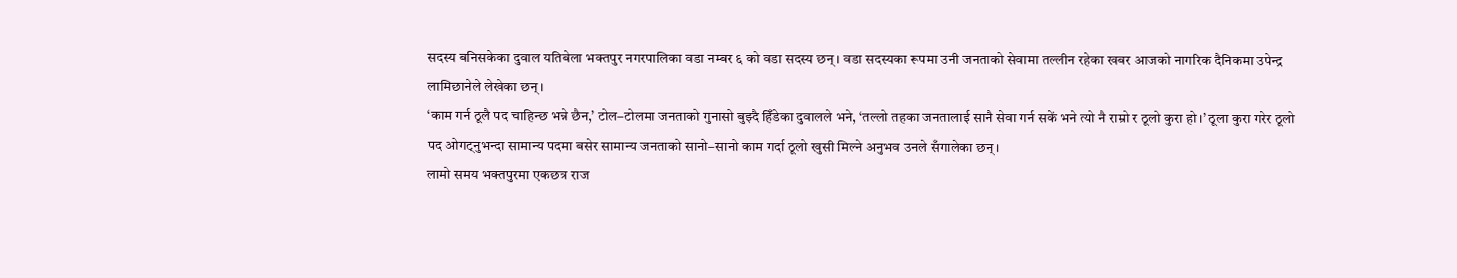सदस्य बनिसकेका दुवाल यतिबेला भक्तपुर नगरपालिका वडा नम्बर ६ को वडा सदस्य छन्। वडा सदस्यका रूपमा उनी जनताको सेवामा तल्लीन रहेका खबर आजको नागरिक दैनिकमा उपेन्द्र लामिछानेले लेखेका छन्।
‘काम गर्न ठूलै पद चाहिन्छ भन्ने छैन,’ टोल–टोलमा जनताको गुनासो बुझ्दै हिँडेका दुवालले भने, ‘तल्लो तहका जनतालाई सानै सेवा गर्न सकें भने त्यो नै राम्रो र ठूलो कुरा हो।’ ठूला कुरा गरेर ठूलो पद ओगट्नुभन्दा सामान्य पदमा बसेर सामान्य जनताको सानो–सानो काम गर्दा ठूलो खुसी मिल्ने अनुभव उनले सँगालेका छन्।
लामो समय भक्तपुरमा एकछत्र राज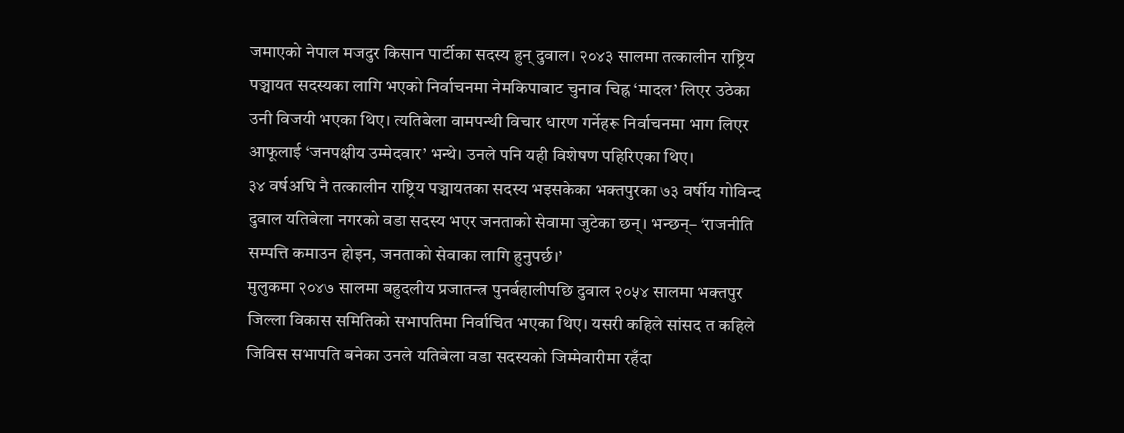जमाएको नेपाल मजदुर किसान पार्टीका सदस्य हुन् दुवाल। २०४३ सालमा तत्कालीन राष्ट्रिय पञ्चायत सदस्यका लागि भएको निर्वाचनमा नेमकिपाबाट चुनाव चिह्न ‘मादल’ लिएर उठेका उनी विजयी भएका थिए। त्यतिबेला वामपन्थी विचार धारण गर्नेहरू निर्वाचनमा भाग लिएर आफूलाई ‘जनपक्षीय उम्मेदवार’ भन्थे। उनले पनि यही विशेषण पहिरिएका थिए।
३४ वर्षअघि नै तत्कालीन राष्ट्रिय पञ्चायतका सदस्य भइसकेका भक्तपुरका ७३ वर्षीय गोविन्द दुवाल यतिबेला नगरको वडा सदस्य भएर जनताको सेवामा जुटेका छन्। भन्छन्– ‘राजनीति सम्पत्ति कमाउन होइन, जनताको सेवाका लागि हुनुपर्छ।’
मुलुकमा २०४७ सालमा बहुदलीय प्रजातन्त्र पुनर्बहालीपछि दुवाल २०५४ सालमा भक्तपुर जिल्ला विकास समितिको सभापतिमा निर्वाचित भएका थिए। यसरी कहिले सांसद त कहिले जिविस सभापति बनेका उनले यतिबेला वडा सदस्यको जिम्मेवारीमा रहँदा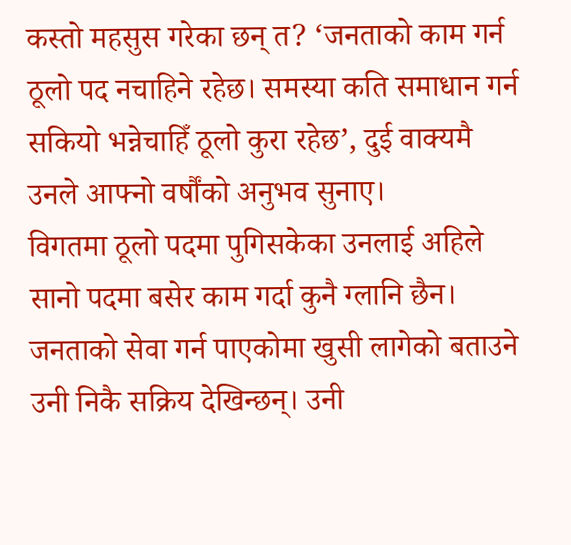कस्तो महसुस गरेका छन् त? ‘जनताको काम गर्न ठूलो पद नचाहिने रहेछ। समस्या कति समाधान गर्न सकियो भन्नेचाहिँ ठूलो कुरा रहेछ’, दुई वाक्यमै उनले आफ्नो वर्षौंको अनुभव सुनाए।
विगतमा ठूलो पदमा पुगिसकेका उनलाई अहिले सानो पदमा बसेर काम गर्दा कुनै ग्लानि छैन। जनताको सेवा गर्न पाएकोमा खुसी लागेको बताउने उनी निकै सक्रिय देखिन्छन्। उनी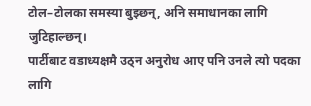टोल–टोलका समस्या बुझ्छन्, अनि समाधानका लागि जुटिहाल्छन्।
पार्टीबाट वडाध्यक्षमै उठ्न अनुरोध आए पनि उनले त्यो पदका लागि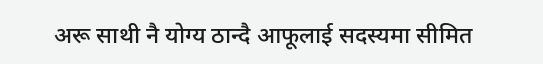अरू साथी नै योग्य ठान्दै आफूलाई सदस्यमा सीमित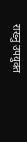राख्नु उपयुक्त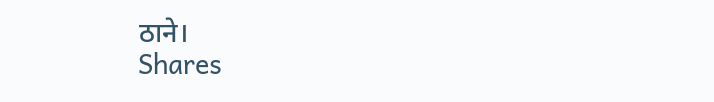ठाने।
Shares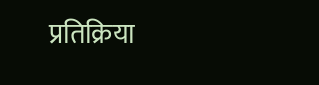प्रतिक्रिया